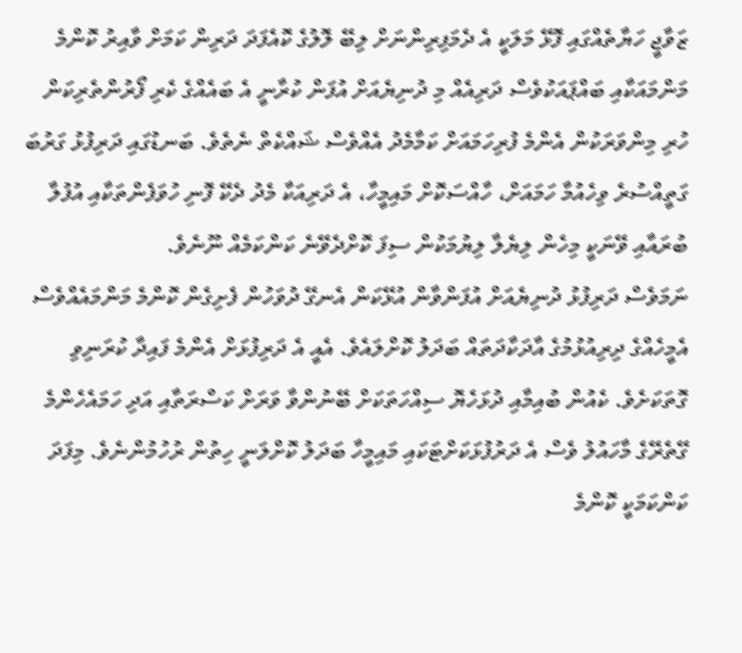ޒަވާޖީ ހަޔާތެއްގައި ފޮޅޭ މަލަކީ އެ ދެމަފިރިންނަށް ލިބޭ ލޮލުގެ ކޮއެފަދަ ދަރިން ކަމަށް ވާއިރު ކޮންމެ މަންމައަކާއި ބައްޕައަކުވެސް ދަރިއެއް މި ދުނިޔެއަށް އުފަން ކުރާނީ އެ ބައެއްގެ ކެރި ފޯރުންތެރިކަން ހުރި މިންވަރަކުން އެންމެ ފުރިހަމައަށް ކަމާމެދު އެއްވެސް ޝައްކެތް ނެތެވެ. ބަނޑުގައި ދަރިފުޅު ގަރުބަ ގަތީއްސުރެ ވިހެއުމާ ހަމައަށް، ހާއްސަކޮށް މައިމީހާ، އެ ދަރިއަކާ މެދު ދެކޭ ފޮނި ހުވަފެންތަކާއި އުފުލާ ބުރައާއި ވޭނަކީ މިހެން ލިޔެލާ ލިޔުމަކުން ސިފަ ކޮށްދެވޭނެ ކަންކަމެއް ނޫނެވެ.
ނަމަވެސް ދަރިފުޅު ދުނިޔެއަށް އުފަންވާން އުޅޭކަން އެނގޭ ދުވަހުން ފެށިގެން ކޮންމެ މަންމައެއްވެސް އެމީހެއްގެ ދިރިއުޅުމުގެ އާދަކާދަތައް ބަދަލު ކޮށްލައެވެ. އެއީ އެ ދަރިފުޅަށް އެންމެ ފައިދާ ކުރަނިވި ގޮތަކަށެވެ. ކެއުން ބުއިމާއި ދުޅަހެޔޮ ސިއްހަތަކަށް ބޭނުންވާ ވަރަށް ކަސްރަތާއި އަދި ހަމައެހެންމެ ގޭތެރޭގެ މާހައުލު ވެސް އެ ދަރުފުޅަކަށްޓަކައި މައިމީހާ ބަދަލު ކޮށްލަނީ ހިތުން ރުހުމުންނެވެ. މިފަދަ ކަންކަމަކީ ކޮންމެ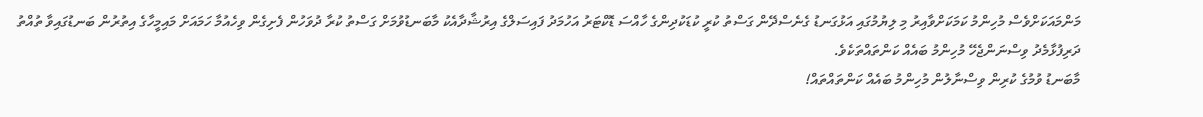މަންމައަކަށްވެސް މުހިންމު ކަމަކަށްވާއިރު މި ލިޔުމުގައި އަޅުގަނޑު ގެނެސްދޭން ގަސްތު ކުރީ ކުޑަކުދިންގެ ހާއްސަ ޑޮކްޓަރު އަހުމަދު ފައިސަލްގެ އިރުޝާދާއެކު މާބަނޑުވުމަށް ގަސްތު ކުރާ ދުވަހުން ފެށިގެން ވިހެއުމާ ހަމައަށް މައިމީހާގެ އިތުރުން ބަނޑުގައިވާ ތުއްތު ދަރިފުޅާމެދު ވިސްނަންޖެހޭ މުހިންމު ބައެއް ކަންތައްތަކެވެ.
މާބަނޑު ވުމުގެ ކުރިން ވިސްނާލުން މުހިންމު ބައެއް ކަންތައްތައް!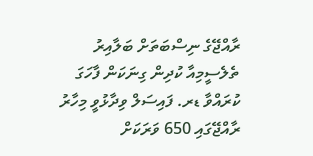ރާއްޖޭގެ ނިސްބަތަށް ބަލާއިރު ތެލެސީމިއާ ކުދިން ގިނަކަން ފާހަގަ ކުރައްވާ ޑރ. ފައިސަލް ވިދާޅުވީ މިހާރު ރާއްޖޭގައި 650 ވަރަކަށް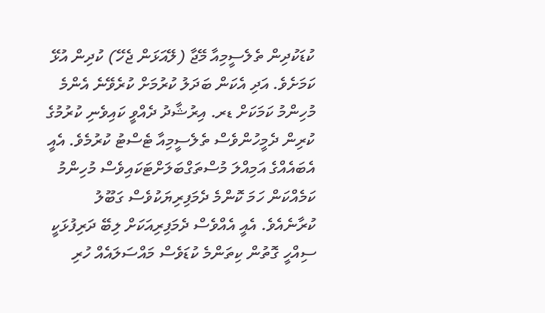ކުޑަކުދިން ތެލެސީމިއާ މޭޖާ (ލޭއަޅަން ޖެހޭ) ކުދިން އުޅޭ ކަމަށެވެ. އަދި އެކަން ބަދަލު ކުރުމަށް ކުރެވޭނެ އެންމެ މުހިންމު ކަމަކަށް ޑރ. އިރުޝާދު ދެއްވީ ކައިވެނި ކުރުމުގެ ކުރިން ދެމީހުންވެސް ތެލެސީމިއާ ޓެސްޓު ކުރުމެވެ. އެއީ އެބައެއްގެ އަމިއްލަ މުސްތަގްބަލަށްޓަކައިވެސް މުހިންމު ކަމެއްކަން ހަމަ ކޮންމެ ދެމަފިރިޔަކުވެސް ގަބޫލު ކުރާނެއެވެ. އެއީ އެއްވެސް ދެމަފިރިއަކަށް ލިބޭ ދަރިފުޅަކީ ސިއްހީ ގޮތުން ކިތަންމެ ކުޑަވެސް މައްސަލައެއް ހުރި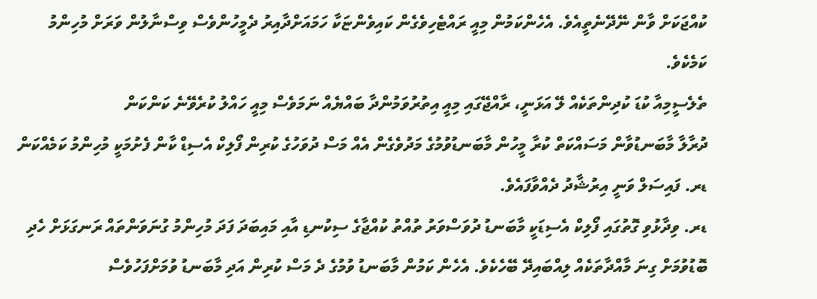ކުއްޖަކަށް ވާން ނޭދޭނެތީއެވެ. އެހެންކަމުން މިއީ ރައްޓެހިވެގެން ކައިވެންޏަކާ ހަމައަށްދާއިރު ދެމީހުންވެސް ވިސްނާލުން ވަރަށް މުހިންމު ކަމެކެވެ.
ތެލެސީމިއާ ކުޑަ ކުދިންތަކެއް ލޭ އަޅަނީ، ރާއްޖޭގައި މިއީ އިތުރުވަމުންދާ ބައްޔެއް ނަމަވެސް މިއީ ހައްލު ކުރެވޭނެ ކަންކަން
ދުރާލާ މާބަނޑުވާން މަސައްކަތް ކުރާ މީހުން މާބަނޑުވުމުގެ މަދުވެގެން އެއް މަސް ދުވަހުގެ ކުރިން ފޯލިކް އެސިޑް ކާން ފެށުމަކީ މުހިންމު ކަމެއްކަން ޑރ. ފައިސަލް ވަނީ އިރުޝާދު ދެއްވާފައެވެ.
ޑރ. ވިދާޅުވި ގޮތުގައި ފޯލިކް އެސިޑަކީ މާބަނޑު ދުވަސްވަރު ތުއްތު ކުއްޖާގެ ސިކުނޑި އާއި މައިބަދަ ފަދަ މުހިންމު ގުނަވަންތައް ރަނގަޅަށް ހެދި ބޮޑުވުމަށް ގިނަ މާއްދާތަކެއް ލިއްބައިދޭ ބޭހެކެވެ. އެހެން ކަމުން މާބަނޑު ވުމުގެ ދެ މަސް ކުރިން އަދި މާބަނޑު ވުމަށްފަހުވެސް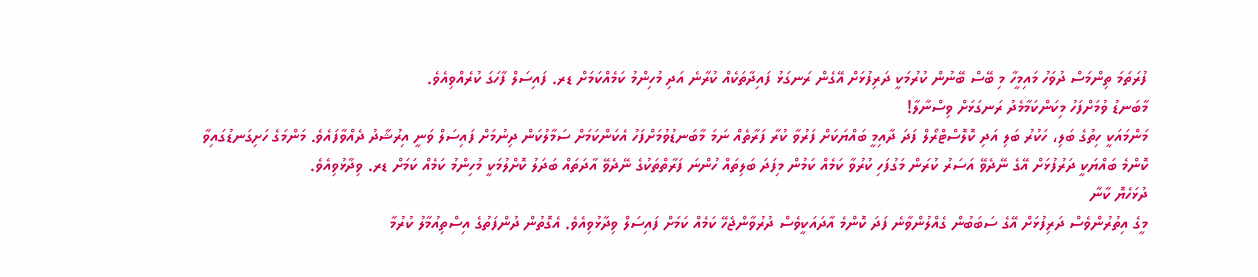ފުރަތަމަ ތިންމަސް ދުވަހު މައިމީހާ މި ބޭސް ބޭނުން ކުރުމަކީ ދަރިފުޅަށް އޭގެން ރަނގަޅު ފައިދާތަކެއް ކުރާނެ އަދި މުހިންމު ކަމެއްކަމަށް ޑރ. ފައިސަލް ފާހަގަ ކުރެއްވިއެވެ.
މާބަނޑު ވުމަށްފަހު މިކަންކަމާމެދު ރަނގަޅަށް ވިސްނާލާ!
މަންމައަކީ ހިތުގެ ބަލި، ހަކުރު ބަލި އަދި ކޮލޮސްޓްރޯލް ފަދަ ދާއިމީ ބައްޔަކަށް ފަރުވާ ކުރާ ފަރާތެއް ނަމަ މާބަނޑުވުމަށްފަހު އެކަންކަމަށް ސަމާލުކަން ދިނުމަށް ފައިސަލް ވަނީ އިރުޝާދު ދެއްވާފައެވެ. މަންމަގެ ހަށިގަނޑުގައިވާ ކޮންމެ ބައްޔަކީ ދަރުފުޅަށް އޭގެ ނޭދެވޭ އަސަރު ކުރަން މަގުފަހި ކުރުވާ ކަމެއް ކަމުން މިފަދަ ބަލިތައް ހުންނަ ފަރާތްތަކުގެ ނޭދެވޭ އާދަތައް ބަދަލު ކޮށްލުމަކީ މުހިންމު ކަމެއް ކަމަށް ޑރ. ވިދާޅުވިއެވެ.
ދުޅަހެޔޮ ކާނާ
މީގެ އިތުރުންވެސް ދަރިފުޅަށް އޭގެ ސަބަބުން ގެއްލުންވާނެ ފަދަ ކޮންމެ އާދައަކީވެސް ދުރުވާންޖެހޭ ކަމެއް ކަމަށް ފައިސަލް ވިދާޅުވިއެވެ. އެގޮތުން ދުންފަތުގެ އިސްތިއުމާލު ކުރުމާ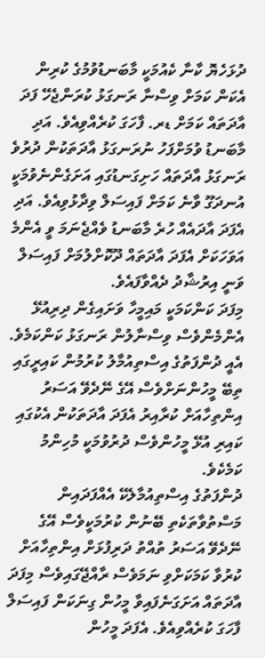ދުޅަހެޔޮ ކާނާ ކެއުމަކީ މާބަނޑުވުމުގެ ކުރިން އެކަން ކަމަށް ވިސްނާ ރަނގަޅު ކުރަންޖެހޭ ފަދަ އާދަތައް ކަމަށް ޑރ. ފާހަގަ ކުރެއްވިއެވެ. އަދި މާބަނޑު ވުމަށްފަހު ނުރަނގަޅު އާދަތަކުން ދުރުވެ ރަނގަޅު އާދަތައް ހަށިގަނޑުގައި އަށަގެންނެވުމަކީ އުނދަގޫ ވާނެ ކަމަށް ފައިސަލް ވިދާޅުވިއެވެ. އަދި އެފަދަ އާދައެއް ހުރެ މާބަނޑު ވެއްޖެނަމަ ވީ އެންމެ އަވަހަކަށް އެފަދަ އާދަތައް ދޫކޮށްލުމަށް ފައިސަލް ވަނީ އިރުޝާދު ދެއްވާފައެވެ.
މިފަދަ ކަންކަމަކީ މައިމީހާ ވަށައިގެން ދިރިއުޅޭ އެންމެންވެސް ވިސްނާލުން ރަނގަޅު ކަންކަމެވެ. އެއީ ދުންފަތުގެ އިސްތިއުމާލު ކުރުމުން ކައިރީގައި ތިބޭ މީހުންނަށްވެސް އޭގެ ނޭދެވޭ އަސަރު އިންތިހާއަށް ކުރާއިރު އެފަދަ އާދަތަކުން އެކުގައި ކައިރި އުޅޭ މީހުންވެސް ދުރުވުމަކީ މުހިންމު ކަމެކެވެ.
ދުންފަތުގެ އިސްތިއުމާލެކޭ އެއްފަދައިން މަސްތުވާތަކެތި ބޭނުން ކުރުމަކީވެސް އޭގެ ނޭދެވޭ އަސަރު ތުއްތު ދަރިފުޅަށް އިންތިހާއަށް ކުރުވާ ކަމަކަށްވި ނަމަވެސް ރާއްޖޭގައިވެސް މިފަދަ އާދަތައް އަށަގަނެފައިވާ މީހުން ގިނަކަން ފައިސަލް ފާހަގަ ކުރެއްވިއެވެ. އެފަދަ މީހުން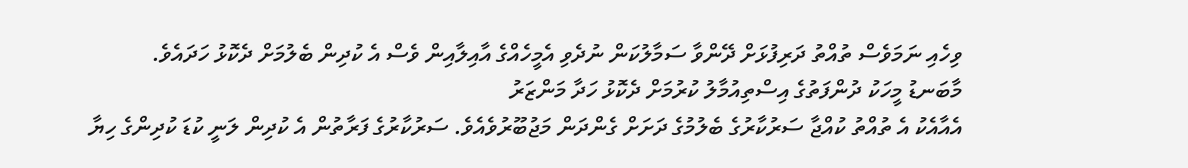ވިހެއި ނަމަވެސް ތުއްތު ދަރިފުޅަށް ދޭންވާ ސަމާލުކަން ނުދެވި އެމީހެއްގެ އާއިލާއިން ވެސް އެ ކުދިން ބެލުމަށް ދެކޮޅު ހަދައެވެ.
މާބަނޑު މީހަކު ދުންފަތުގެ އިސްތިއުމާލު ކުރުމަށް ދެކޮޅު ހަދާ މަންޒަރު
އެއާއެކު އެ ތުއްތު ކުއްޖާ ސަރުކާރުގެ ބެލުމުގެ ދަށަށް ގެންދަން މަޖުބޫރުވެއެވެ. ސަރުކާރުގެ ފަރާތުން އެ ކުދިން ލަނީ ކުޑަ ކުދިންގެ ހިޔާ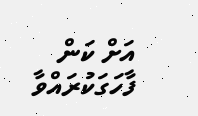އަށް ކަން ފާހަގަކުރައްވާ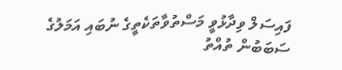ފައިސަލް ވިދާޅުވީ މަސްތުވާތަކެތީގެ ނުބައި އަމަލުގެ ސަބަބުން ތުއްތު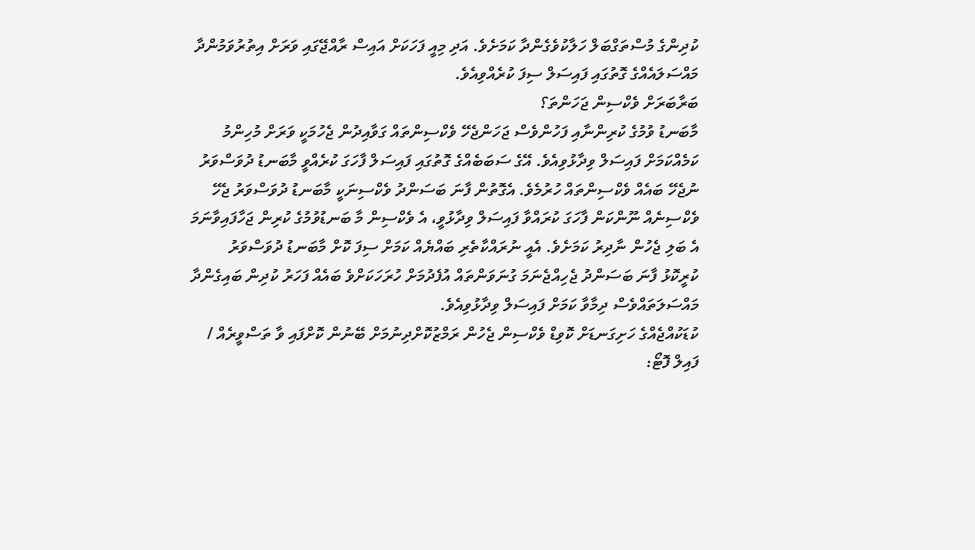ކުދިންގެ މުސްތަގްބަލް ހަލާކުވެގެންދާ ކަމަށެވެ. އަދި މިއީ ފަހަކަށް އައިސް ރާއްޖޭގައި ވަރަށް އިތުރުވަމުންދާ މައްސަލައެއްގެ ގޮތުގައި ފައިސަލް ސިފަ ކުރެއްވިއެވެ.
ބަރާބަރަށް ވެކްސިން ޖަހަންތަ؟
މާބަނޑު ވުމުގެ ކުރިންނާއި ފަހުންވެސް ޖަހަންޖެހޭ ވެކްސިންތައް ގަވާއިދުން ޖެހުމަކީ ވަރަށް މުހިންމު ކަމެއްކަމަށް ފައިސަލް ވިދާޅުވިއެވެ. އޭގެ ސަބަބެއްގެ ގޮތުގައި ފައިސަލް ފާހަގަ ކުރެއްވީ މާބަނޑު ދުވަސްވަރު ނުޖެހޭ ބައެއް ވެކްސިންތައް ހުރުމެވެ. އެގޮތުން ފާނަ ބަސަންދު ވެކްސިނަކީ މާބަނޑު ދުވަސްވަރު ޖެހޭ ވެކްސިނެއް ނޫންކަން ފާހަގަ ކުރައްވާ ފައިސަލް ވިދާޅުވީ، އެ ވެކްސިން މާ ބަނޑުވުމުގެ ކުރިން ޖަހާފައިވާނަމަ އެ ބަލި ޖެހުން ނާދިރު ކަމަށެވެ. އެއީ ނުރައްކާތެރި ބައްޔެއް ކަމަށް ސިފަ ކޮށް މާބަނޑު ދުވަސްވަރު ކުރީކޮޅު ފާނަ ބަސަންދު ޖެހިއްޖެނަމަ ގުނަވަންތައް އުފެދުމަށް ހުރަހަކަށްވެ ބައެއް ފަހަރު ކުދިން ބައިގެންދާ މައްސަލަތައްވެސް ދިމާވާ ކަމަށް ފައިސަލް ވިދާޅުވިއެވެ.
ކުޑަކުއްޖެއްގެ ހަށިގަނޑަށް ކޮވިޑް ވެކްސިން ޖެހުން ރަމްޒުކޮށްދިނުމަށް ބޭނުން ކޮށްފައި ވާ ތަސްވީރެއް / ފައިލް ފޮޓޯ: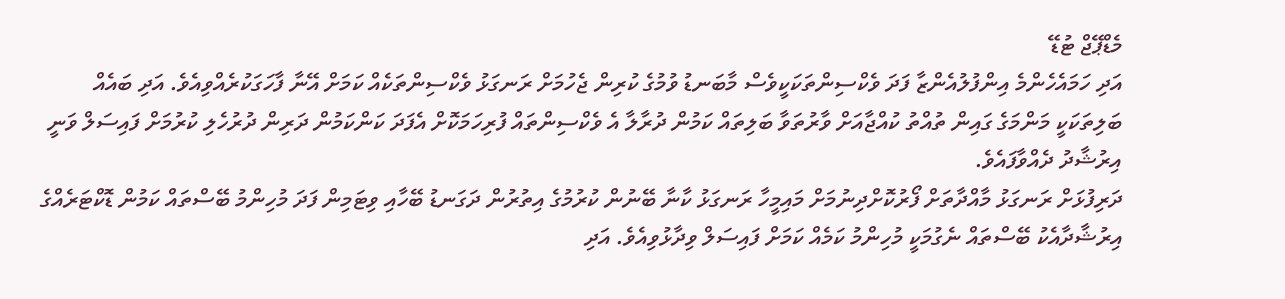މެޑްޕޭޖް ޓުޑޭ
އަދި ހަމައެހެންމެ އިންފުލުއެންޒާ ފަދަ ވެކްސިންތަކަކީވެސް މާބަނޑު ވުމުގެ ކުރިން ޖެހުމަށް ރަނގަޅު ވެކްސިންތަކެއް ކަމަށް އޭނާ ފާހަގަކުރެއްވިއެވެ. އަދި ބައެއް ބަލިތަކަކީ މަންމަގެ ގައިން ތުއްތު ކުއްޖާއަށް ވާރުތަވާ ބަލިތައް ކަމުން ދުރާލާ އެ ވެކްސިންތައް ފުރިހަމަކޮށް އެފަދަ ކަންކަމުން ދަރިން ދުރުހެލި ކުރުމަށް ފައިސަލް ވަނީ އިރުޝާދު ދެއްވާފައެވެ.
ދަރިފުޅަށް ރަނގަޅު މާއްދާތަށް ފޯރުކޮށްދިނުމަށް މައިމީހާ ރަނގަޅު ކާނާ ބޭނުން ކުރުމުގެ އިތުރުން ދަގަނޑު ބޭހާއި ވިޓަމިން ފަދަ މުހިންމު ބޭސްތައް ކަމުން ޑޮކްޓަރެއްގެ އިރުޝާދާއެކު ބޭސްތައް ނެގުމަކީ މުހިންމު ކަމެއް ކަމަށް ފައިސަލް ވިދާޅުވިއެވެ. އަދި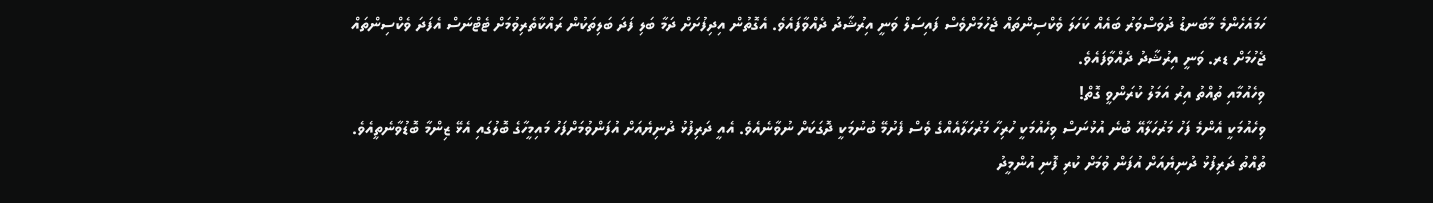ހަމައެހެންމެ މާބަނޑު ދުވަސްވަރު ބައެއް ކަހަލަ ވެކްސިންތައް ޖެހުމަށްވެސް ފައިސަލް ވަނީ އިރުޝާދު ދެއްވާފައެވެ. އެގޮތުން އިދިފުށަށް ދަމާ ބަލި ފަދަ ބަލިތަކުން ރައްކާތެރިވުމަށް ޓެޓްނަސް އެފަދަ ވެކްސިންތައް ޖެހުމަށް ޑރ. ވަނީ އިރުޝާދު ދެއްވާފައެވެ.
ވިހެއުމާއި ތުއްތު އިރު އަމަލު ކުރަންވީ ގޮތް!
ވިހެއުމަކީ އެންމެ ފަހު މަރުހަލާއޭ ބުނެ އުޅުނަސް ވިހެއުމަކީ ހުރިހާ މަރުހަލާއެއްގެ ވެސް ފެށުމޭ ބުނުމަކީ ދޮގަކަށް ނުވާނެއެވެ. އެއީ ދަރިފުޅު ދުނިޔެއަށް އުފަންވުމަށްފަހު މައިމީހާގެ ބޮލުގައި އެޅޭ ޒިންމާ ބޮޑުވާނެތީއެވެ.
ތުއްތު ދަރިފުޅު ދުނިޔެއަށް އުފަން ވުމަށް ކުރި ފޮނި އުންމީދު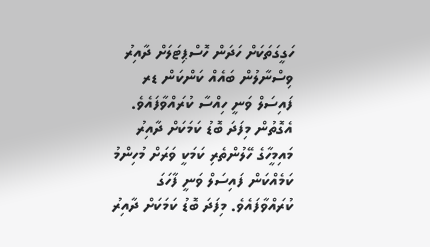ހަގީގަތަކަށް ހަދަން ހޮސްޕިޓަލަށް ދާއިރު ވިސްނާލުން ބައެއް ކަންކަން ޑރ ފައިސަލް ވަނީ ހިއްސާ ކުރައްވާފައެވެ. އެގޮތުން މިފަދަ ބޮޑު ކަމަކަށް ދާއިރު މައިމީހާގެ ހޭލުންތެރި ކަމަކީ ވަރަށް މުހިންމު ކަމެއްކަން ފައިސަލް ވަނީ ފާހަގަ ކުރައްވާފައެވެ. މިފަދަ ބޮޑު ކަމަކަށް ދާއިރު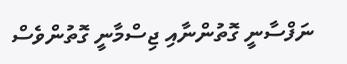ނަފްސާނީ ގޮތުންނާއި ޖިސްމާނީ ގޮތުންވެސް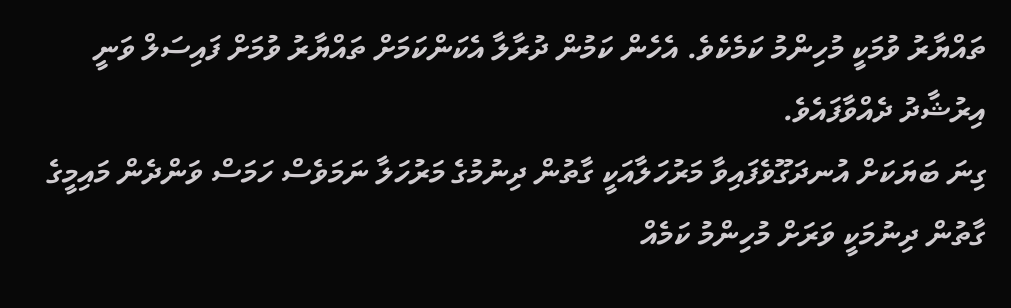ތައްޔާރު ވުމަކީ މުހިންމު ކަމެކެވެ. އެހެން ކަމުން ދުރާލާ އެކަންކަމަށް ތައްޔާރު ވުމަށް ފައިސަލް ވަނީ އިރުޝާދު ދެއްވާފައެވެ.
ގިނަ ބަޔަކަށް އުނދަގޫވެފައިވާ މަރުހަލާއަކީ ގާތުން ދިނުމުގެ މަރުހަލާ ނަމަވެސް ހަމަސް ވަންދެން މައިމީގެ ގާތުން ދިނުމަކީ ވަރަށް މުހިންމު ކަމެއް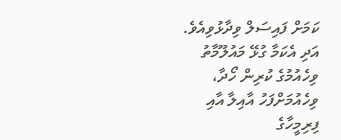ކަމަށް ފައިސަލް ވިދާޅުވިއެވެ. އަދި އެކަމާ ގުޅޭ މައުލޫމާތު ވިހެއުމުގެ ކުރިން ހޯދާ، ވިހެއުމަށްފަހު އާއިލާ އާއި ފިރިމީހާގެ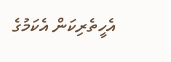އެހީތެރިކަން އެކަމުގެ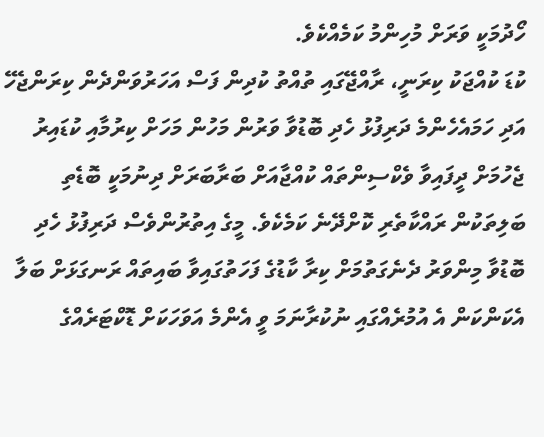ހޯދުމަކީ ވަރަށް މުހިންމު ކަމެއްކެވެ.
ކުޑަ ކުއްޖަކު ކިރަނީ، ރާއްޖޭގައި ތުއްތު ކުދިން ފަސް އަހަރުވަންދެން ކިރަންޖެހޭ
އަދި ހަމައެހެންމެ ދަރިފުޅު ހެދި ބޮޑުވާ ވަރުން މަހުން މަހަށް ކިރުމާއި ކުޑައިރު ޖެހުމަށް ދީފައިވާ ވެކްސިންތައް ކުއްޖާއަށް ބަރާބަރަށް ދިނުމަކީ ބޮޑެތި ބަލިތަކުން ރައްކާތެރި ކޮށްދޭނެ ކަމެކެވެ. މީގެ އިތުރުންވެސް ދަރިފުޅު ހެދި ބޮޑުވާ މިންވަރު ދެނެގަތުމަށް ކިރާ ކާޑުގެ ފަހަތުގައިވާ ބައިތައް ރަނގަޅަށް ބަލާ އެކަންކަން އެ އުމުރެއްގައި ނުކުރާނަމަ ވީ އެންމެ އަވަހަކަށް ޑޮކްޓަރެއްގެ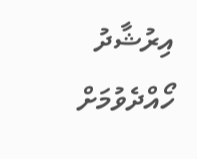އިރުޝާދު ހޯއްދެވުމަށް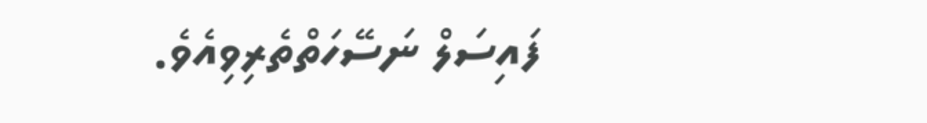ފައިސަލް ނަސޭހަތްތެރިވިއެވެ.